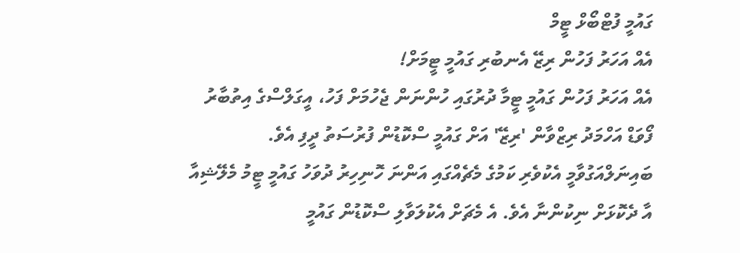ގައުމީ ފުޓްބޯޅް ޓީމް
އެއް އަހަރު ފަހުން ރިޒޭ އެނބުރި ގައުމީ ޓީމަށް!
އެއް އަހަރު ފަހުން ގައުމީ ޓީމާ ދުރުގައި ހުންނަން ޖެހުމަށް ފަހު، އީގަލްސްގެ އިތުބާރު ފޯވަޑް އަހްމަދު ރިޒްވާން 'ރިޒޭ' އަށް ގައުމީ ސްކޮޑުން ފުރުސަތު ދީފި އެވެ.
ބައިނަލްއަގުވާމީ އެކުވެރި ކަމުގެ މެޗެއްގައި އަންނަ ހޮނިހިރު ދުވަހު ގައުމީ ޓީމު މެލޭޝިއާ އާ ދެކޮޅަށް ނިކުންނާ އެވެ. އެ މެޗަށް އެކުލަވާލި ސްކޮޑުން ގައުމީ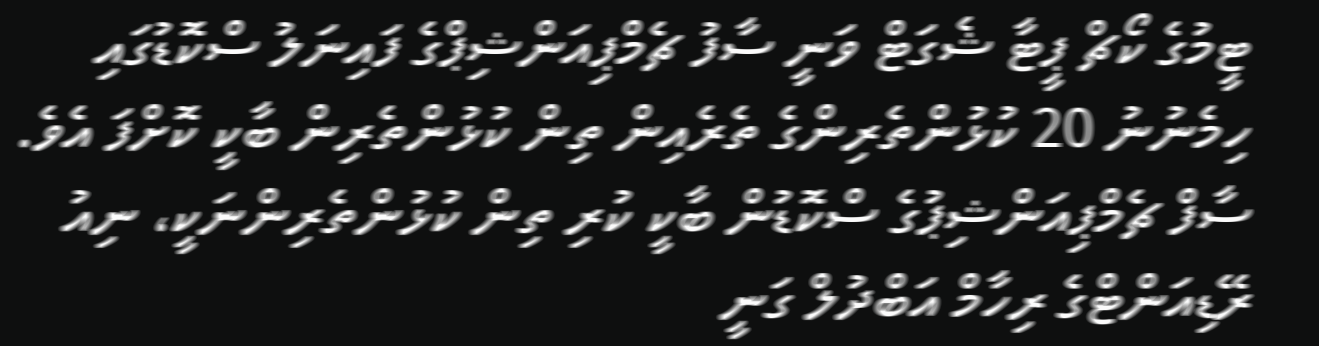ޓީމުގެ ކޯޗް ޕީޓާ ޝެގަޓް ވަނީ ސާފު ޗެމްޕިއަންޝިޕްގެ ފައިނަލު ސްކޮޑުގައި ހިމެނުނު 20 ކުޅުންތެރިންގެ ތެރެއިން ތިން ކުޅުންތެރިން ބާކީ ކޮށްފަ އެވެ.
ސާފް ޗެމްޕިއަންޝިޕުގެ ސްކޮޑުން ބާކީ ކުރި ތިން ކުޅުންތެރިންނަކީ، ނިއު ރޭޑިއަންޓްގެ ރިހާމް އަބްދުލް ގަނީ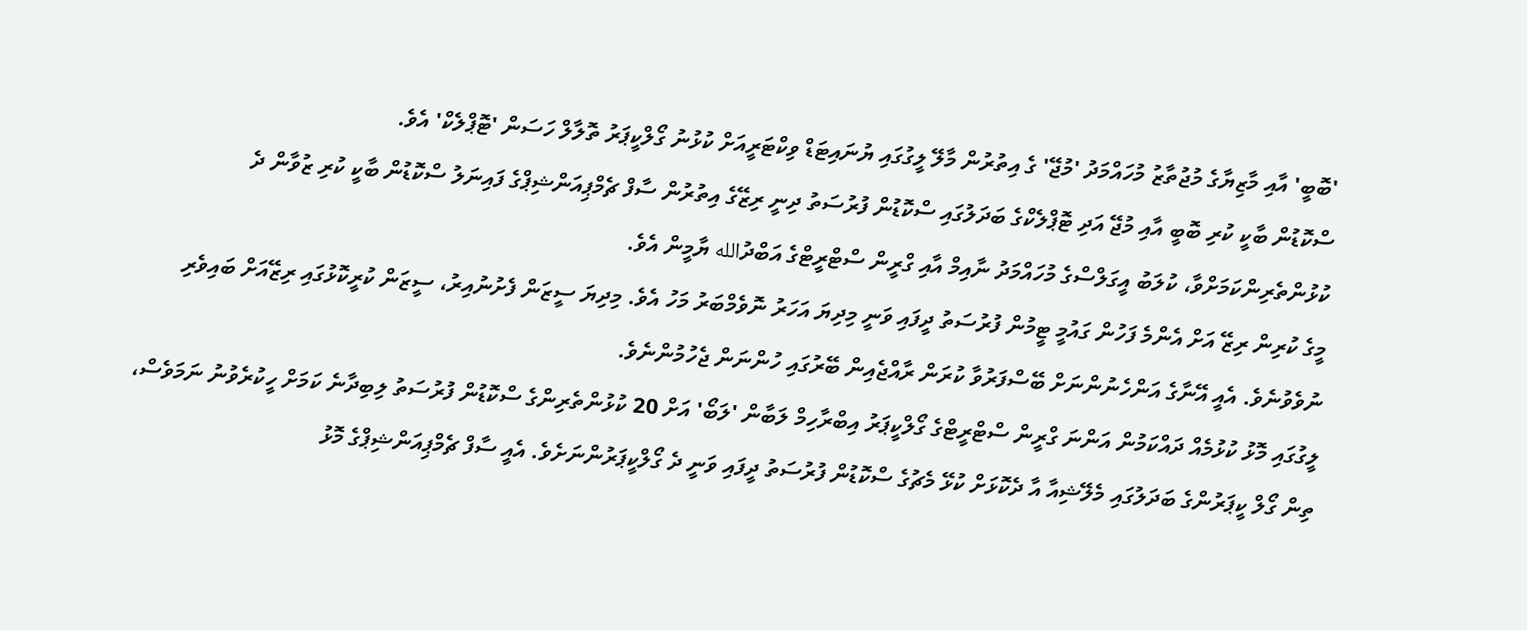'ބޮބީ' އާއި މާޒިޔާގެ މުޖުތާޒު މުހައްމަދު 'މުޖޭ' ގެ އިތުރުން މާލޭ ލީގުގައި ޔުނައިޓަޑް ވިކްޓަރީއަށް ކުޅުނު ގޯލްކީޕަރު ތޮލާލް ހަސަން 'ޓޮޕްލެކް' އެވެ.
ސްކޮޑުން ބާކީ ކުރި ބޮބީ އާއި މުޖޭ އަދި ޓޮޕްލެކްގެ ބަދަލުގައި ސްކޮޑުން ފުރުސަތު ދިނީ ރިޒޭގެ އިތުރުން ސާފް ޗެމްޕިއަންޝިޕްގެ ފައިނަލު ސްކޮޑުން ބާކީ ކުރި ޒުވާން ދެ ކުޅުންތެރިންކަމަށްވާ، ކުލަބު އީގަލްސްގެ މުހައްމަދު ނާއިމް އާއި ގްރީން ސްޓްރީޓްގެ އަބްދުالله ޔާމީން އެވެ.
މީގެ ކުރިން ރިޒޭ އަށް އެންމެ ފަހުން ގައުމީ ޓީމުން ފުރުސަތު ދީފައި ވަނީ މިދިޔަ އަހަރު ނޮވެމްބަރު މަހު އެވެ. މިދިޔަ ސީޒަން ފެށުނުއިރު، ސީޒަން ކުރީކޮޅުގައި ރިޒޭއަށް ބައިވެރި ނުވެވުނެވެ. އެއީ އޭނާގެ އަންހެނުންނަށް ބޭސްފަރުވާ ކުރަން ރާއްޖެއިން ބޭރުގައި ހުންނަން ޖެހުމުންނެވެ.
ލީގުގައި މޮޅު ކުޅުމެއް ދައްކަމުން އަންނަ ގްރީން ސްޓްރީޓްގެ ގޯލްކީޕަރު އިބްރާހިމް ލަބާން 'ލަބޯ' އަށް 20 ކުޅުންތެރިންގެ ސްކޮޑުން ފުރުސަތު ލިބިދާނެ ކަމަށް ހީކުރެވުނު ނަމަވެސް، ތިން ގޯލް ކީޕަރުންގެ ބަދަލުގައި މެލޭޝިއާ އާ ދެކޮޅަށް ކުޅޭ މެޗުގެ ސްކޮޑުން ފުރުސަތު ދީފައި ވަނީ ދެ ގޯލްކީޕަރުންނަށެވެ. އެއީ ސާފް ޗެމްޕިއަންޝިޕްގެ މޮޅު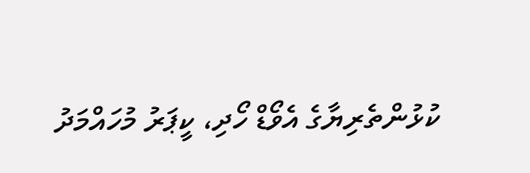ކުޅުންތެރިޔާގެ އެވޯޑް ހޯދި، ކީޕަރު މުހައްމަދު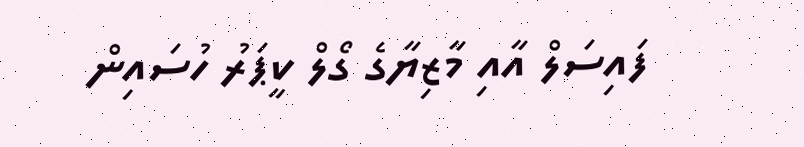ފައިސަލް އާއި މާޒިޔާގެ ގޯލް ކީޕަރު ހުސައިން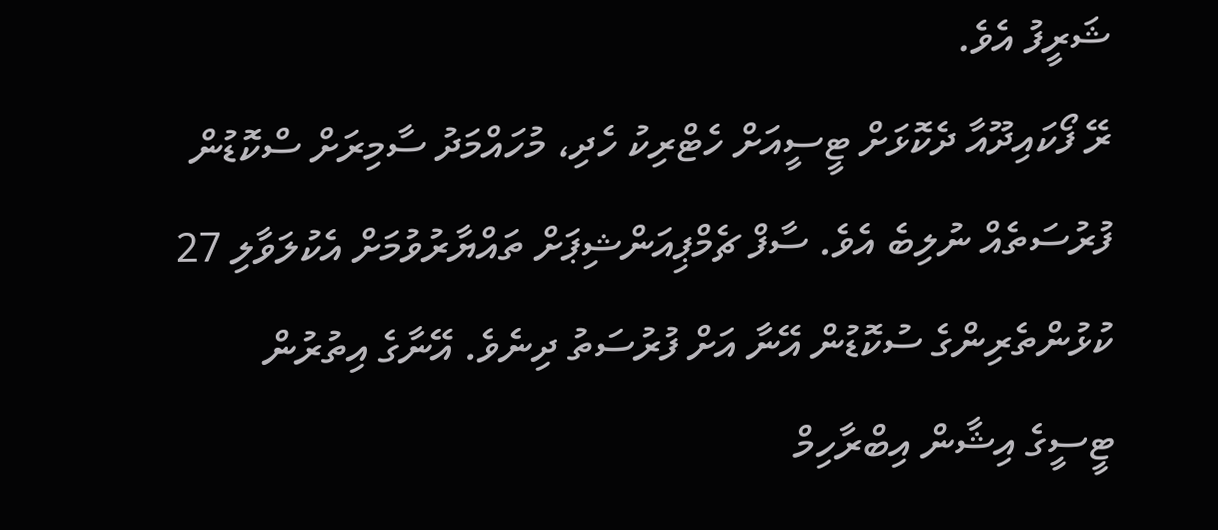ޝަރީފު އެވެ.
ރޭ ފޯކައިދޫއާ ދެކޮޅަށް ޓީސީއަށް ހެޓްރިކު ހެދި، މުހައްމަދު ސާމިރަށް ސްކޮޑުން ފުރުސަތެއް ނުލިބެ އެވެ. ސާފް ޗެމްޕިއަންޝިޕަށް ތައްޔާރުވުމަށް އެކުލަވާލި 27 ކުޅުންތެރިންގެ ސުކޮޑުން އޭނާ އަށް ފުރުސަތު ދިނެވެ. އޭނާގެ އިތުރުން ޓީސީގެ އިޝާން އިބްރާހިމް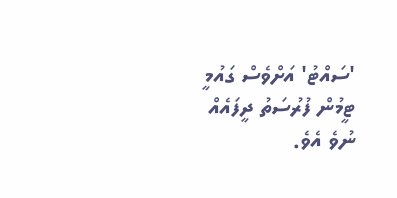'ސައްޓު' އަށްވެސް ގައުމީ ޓީމުން ފުރުސަތު ދީފައެއް ނުވެ އެވެ.